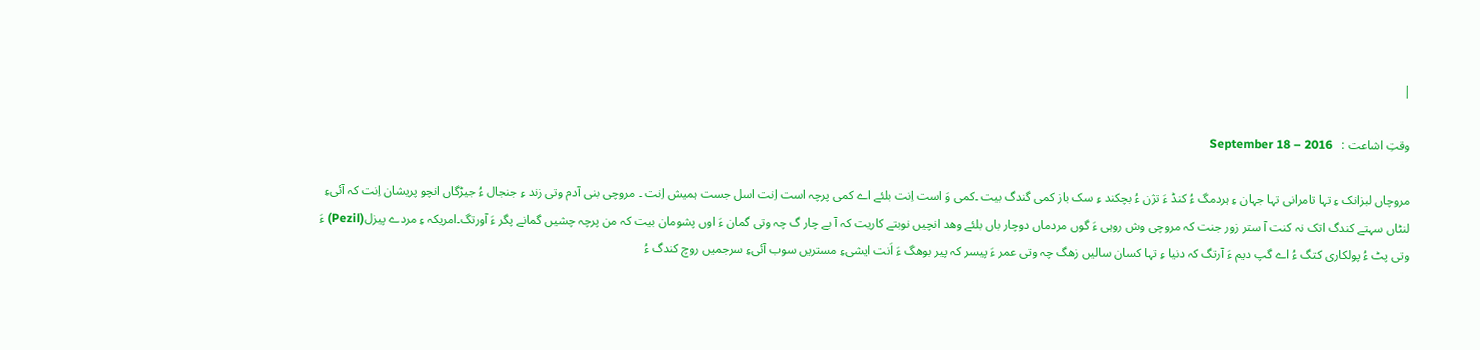|

وقتِ اشاعت :   September 18 – 2016

مروچاں لبزانک ءِ تہا تامرانی تہا جہان ءِ ہردمگ ءُ کنڈ ءَ تژن ءُ بچکند ءِ سک باز کمی گندگ بیت ۔کمی وَ است اِنت بلئے اے کمی پرچہ است اِنت اسل جست ہمیش اِنت ۔ مروچی بنی آدم وتی زند ءِ جنجال ءُ جیڑگاں انچو پریشان اِنت کہ آئیءِ لنٹاں سہتے کندگ اتک نہ کنت آ ستر زور جنت کہ مروچی وش روہی ءَ گوں مردماں دوچار باں بلئے وھد انچیں نوبتے کاریت کہ آ بے چار گ چہ وتی گمان ءَ اوں پشومان بیت کہ من پرچہ چشیں گمانے پگر ءَ آورتگ۔امریکہ ءِ مردے پیزل(Pezil) ءَ وتی پٹ ءُ پولکاری کتگ ءُ اے گپ دیم ءَ آرتگ کہ دنیا ءِ تہا کسان سالیں زھگ چہ وتی عمر ءَ پیسر کہ پیر بوھگ ءَ اَنت ایشیءِ مستریں سوب آئیءِ سرجمیں روچ کندگ ءُ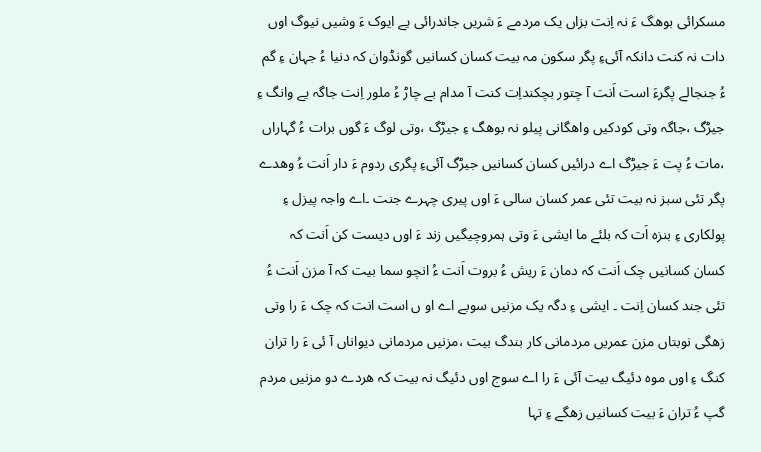مسکرائی بوھگ ءَ نہ اِنت بزاں یک مردمے ءَ شریں جاندرائی یے ایوک ءَ وشیں نیوگ اوں دات نہ کنت دانکہ آئیءِ پگر سکون مہ بیت کسان کسانیں گونڈوان کہ دنیا ءُ جہان ءِ گم ءُ جنجالے پگرءَ است اَنت آ چتور بچکنداِت کنت آ مدام بے چاڑ ءُ ملور اِنت جاگہ یے وانگ ءِ جیڑگ ،جاگہ وتی کودکیں واھگانی پیلو نہ بوھگ ءِ جیڑگ ،وتی لوگ ءَ گوں برات ءُ گہاراں ،مات ءُ پت ءَ جیڑگ اے درائیں کسان کسانیں جیڑگ آئیءِ پگری ردوم ءَ دار اَنت ءُ وھدے پگر تئی سبز نہ بیت تئی عمر کسان سالی ءَ اوں پیری چہرے جنت ۔اے واجہ پیزل ءِ پولکاری ءِ بنزہ اَت کہ بلئے ما ایشی ءَ وتی ہمروچیگیں زند ءَ اوں دیست کن اَنت کہ کسان کسانیں چک اَنت کہ دمان ءَ ریش ءُ بروت اَنت ءُ انچو سما بیت کہ آ مزن اَنت ءُ تئی جند کسان اِنت ۔ ایشی ءِ دگہ یک مزنیں سوبے اے او ں است انت کہ چک ءَ را وتی زھگی نوبتاں مزن عمریں مردمانی کار بندگ بیت ،مزنیں مردمانی دیواناں آ ئی ءَ را تران کنگ ءِ اوں موہ دئیگ بیت آئی ءَ را اے سوج اوں دئیگ نہ بیت کہ ھردے دو مزنیں مردم گپ ءُ تران ءَ بیت کسانیں زھگے ءِ تہا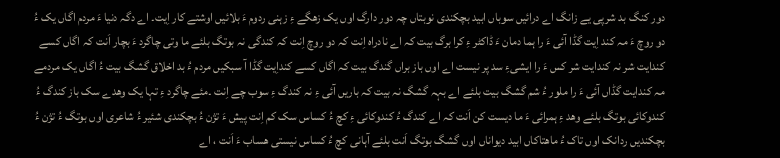دور کنگ بد شرپی یے زانگ اے درائیں سوباں ابید بچکندی نوبتاں چہ دور دارگ اوں یک زھگے ءِ زہنی ردوم ءَ بلائیں اوشتے کار اِیت۔ اے دگہ دنیا ءَ مردم اگاں یک ءُ دو روچ ءَ مہ کند اِیت گڈا آئی ءَ را ہما دمان ءَ ڈاکٹر ءِ کرا برگ بیت کہ اے نادراہ اِنت کہ دو روچ اِنت کہ کندگی نہ بوتگ بلئے ما وتی چاگرد ءَ بچار اَنت کہ اگاں کسے کندایت شر نہ کندایت شر کس ءَ را ایشیءِ سد پر نیست اے اوں باز براں گندگ بیت کہ اگاں کسے کنداِیت گڈا آ سبکیں مردم ءُ بد اخلاق گشگ بیت ءُ اگاں یک مردمے مہ کندایت گڈاں آئی ءَ را ملور ءُ شم گشگ بیت بلئے اے بہہ گشگ نہ بیت کہ باریں آئی ءِ نہ کندگ ءِ سوب چے اِنت ۔مئے چاگرد ءِ تہا یک وھدے سک باز کندگ ءُ کندوکائی بوتگ بلئے وھد ءِ ہمرائی ءَ ما دیست کن اَنت کہ اے کندگ ءُ کندوکائی ءِ کچ ءُ کساس سک کم اِنت پیش ءَ تژن ءُ بچکندی شئیر ءُ شاعری اوں بوتگ ءُ تژن ءُ بچکندیں ردانک اوں تاک ءُ ماھتاکاں ابید دیواناں اوں گشگ بوتگ اَنت بلئے آہانی کچ ءُ کساس نیستی ھساب ءَ اَنت ، اے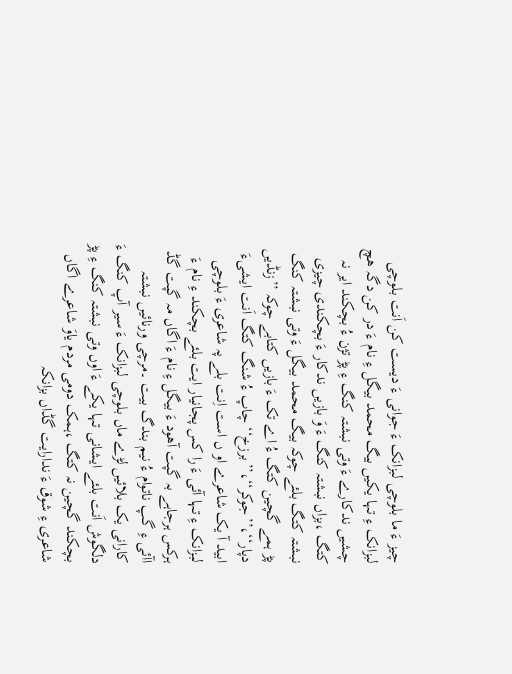چیز ءَ ما بلوچی لبزانک ءَ جوانی ءَ دیست کن اَنت بلوچی لبزانک ءِ تہا یکیں بیگ محمد بیگل ءِ نام ءَ در کن دگہ ھچ چشیں ندکارے ءَ وتی نبشتہ کنگ ءِ پڑ تژن ءُ بچکند ایر نہ کتگ ،بزاں نبشتہ کنگ ءَ وَ بازیں ندکار ءَ بچکندی چیزی نبشتہ کتگ بلئے چوکہ بیگ محمد بیگل ءَ وتی نبشتہ کنگ پڑ ہمے گچین کتگ ءُ اے تک ءَ بازیں کتابے چوکہ ’’زنڈیں دپار‘‘،’’جوکر‘‘،’’برزخ‘‘ چاپ ءُ شنگ کتگ اَنت ایشیءَ ابید آ یک شاعرے او ں است اِنت بلے پہ شاعری ءَ بلوچی لبزانک ءِ تہا آئی ءَ را کس پجانیار ایت بلئے بچکند ءِ نام ءَ ہرکس ہرجاہے بہ گپت آھود ءَ بیگل ءِ نام ءَ اگاں مہ گپت گڈ اآئی ءِ گپ ناتوام ءُ نیم بندگ بیت ۔مرچی ورنائیں نبشتہ کارانی یک بلائیں لڑے ماں بلوچی لبزانک ءَ سیر آپ کنگ ءَ دلگوش اَنت بلئے ایشانی تہا یکے ءَ اوں وتی نبشتہ کنگ ءِ پڑ بچکند گچین نہ کتگ ،ہمک دومی مردم یاوَ شاعرے اگاں شاعری ءِ شوق ءَ ندارایت گڈاں بزانکہ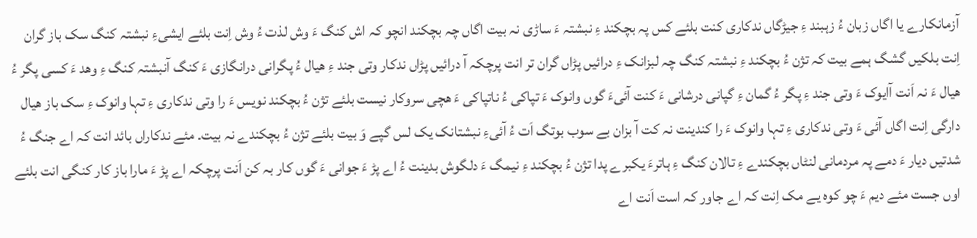آزمانکارے یا اگاں زبان ءُ زہبند ءِ جیڑگاں ندکاری کنت بلئے کس پہ بچکند ءِ نبشتہ ءَ ساڑی نہ بیت اگاں چہ بچکند انچو کہ اش کنگ ءَ وش لذت ءُ وش اِنت بلئے ایشیءِ نبشتہ کنگ سک باز گران اِنت بلکیں گشگ ہمے بیت کہ تژن ءُ بچکند ءِ نبشتہ کنگ چہ لبزانک ءِ درائیں پڑاں گران تر انت پرچکہ آ درائیں پڑاں ندکار وتی جند ءِ ھیال ءُ پگرانی درانگازی ءَ کنگ آنبشتہ کنگ ءِ وھد ءَ کسی پگر ءُ ھیال ءَ نہ اَنت آایوک ءَ وتی جند ءِ پگر ءُ گمان ءِ گپانی درشانی ءَ کنت آئیءَ گوں وانوک ءَ تپاکی ءُ ناتپاکی ءَ ھچی سروکار نیست بلئے تژن ءُ بچکند نویس ءَ را وتی ندکاری ءِ تہا وانوک ءِ سک باز ھیال دارگی اِنت اگاں آئی ءَ وتی ندکاری ءِ تہا وانوک ءَ را کندینت نہ کت آ بزان بے سوب بوتگ اَت ءُ آئیءِ نبشتانک یک لس گپے وَ بیت بلئے تژن ءُ بچکندے نہ بیت۔ مئے ندکاراں بائد انت کہ اے جنگ ءُ شدتیں دیار ءَ دمے پہ مردمانی لنٹاں بچکندے ءِ تالان کنگ ءِ ہاترءَ یکبرے پدا تژن ءُ بچکند ءِ نیمگ ءَ دلگوش بدینت ءُ اے پڑ ءَ جوانی ءَ گوں کار بہ کن اَنت پرچکہ اے پڑ ءَ مارا باز کار کنگی انت بلئے اوں جست مئے دیم ءَ چو کوہ یے مک اِنت کہ اے جاور کہ است اَنت اے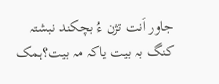جاور اَنت تژن ءُ بچکند نبشتہ کنگ بہ بیت یاکہ مہ بیت؟ہمک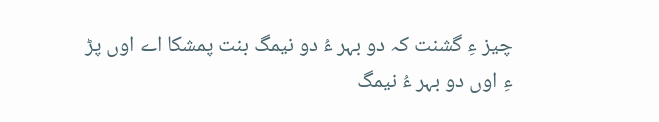چیز ءِ گشنت کہ دو بہر ءُ دو نیمگ بنت پمشکا اے اوں پڑ ءِ اوں دو بہر ءُ نیمگ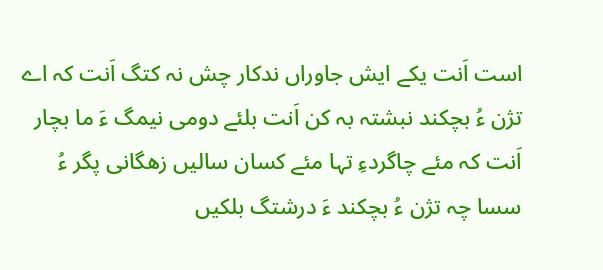است اَنت یکے ایش جاوراں ندکار چش نہ کتگ اَنت کہ اے تژن ءُ بچکند نبشتہ بہ کن اَنت بلئے دومی نیمگ ءَ ما بچار اَنت کہ مئے چاگردءِ تہا مئے کسان سالیں زھگانی پگر ءُ سسا چہ تژن ءُ بچکند ءَ درشتگ بلکیں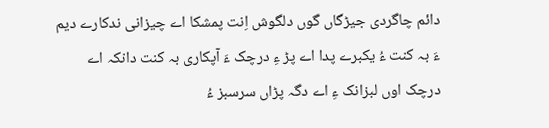دائم چاگردی جیڑگاں گوں دلگوش اِنت پمشکا اے چیزانی ندکارے دیم ءَ بہ کنت ءُ یکبرے پدا اے پڑ ءِ درچک ءَ آپکاری بہ کنت دانکہ اے درچک اوں لبزانک ءِ اے دگہ پڑاں سرسبز ءُ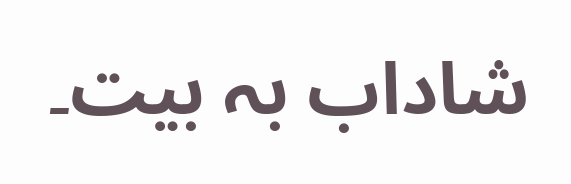شاداب بہ بیت۔